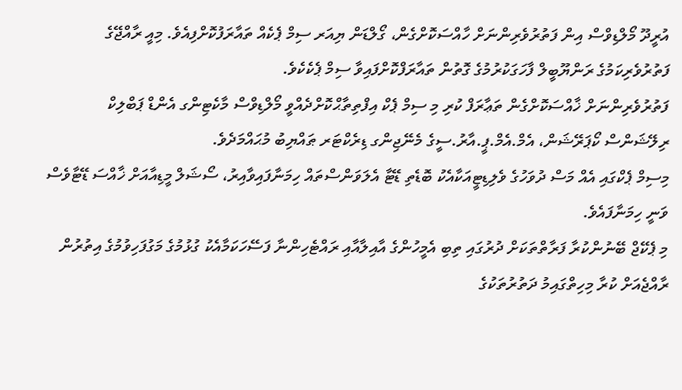އުރީދޫ މޯލްޑިވްސް އިން ފަތުރުވެރިންނަށް ހާއްސަކޮށްގެން، ގޯލްޑަން ޔިއަރ ސިމް ޕެކެއް ތައާރަފުކޮށްފިއެވެ. މިއީ ރާއްޖޭގެ ފަތުރުވެރިކަމުގެ ރަންޔޫބީލް ފާހަގަކުރުމުގެ ގޮތުން ތައާރަފްކޮށްފައިވާ ސިމް ޕެކެކެވެ.
ފަތުރުވެރިންނަށް ޚާއްސަކޮށްގެން ތަޢާރަފް ކުރި މި ސިމް ޕެކް އިފްތިތާޙްކޮށްދެއްވީ މޯލްޑިވްސް މާކެޓިންގ އެންޑް ޕަބްލިކް ރިލޭޝަންސް ކޯޕަރޭޝަން، އެމް.އެމް.ޕީ.އާރު.ސީގެ މެނޭޖިންގ ޑިރެކްޓަރ ޠައްޔިބު މުޙައްމަދެވެ.
މިސިމް ޕެކްގައި އެއް މަސް ދުވަހުގެ ވެލިޑިޓީއަކާއެކު ބޮޑެތި ޑޭޓާ އެލަވަންސްތައް ހިމަނާފައިވާއިރު، ސޯޝަލް މީޑިއާއަށް ޚާއްސަ ޑޭޓާވެސް ވަނީ ހިމަނާފައެވެ.
މި ޕެކޭޖް ބޭނުންކުރާ ފަރާތްތަކަށް ދުރުގައި ތިބި އެމީހުންގެ އާއިލާއާއި ރައްޓެހިންނާ ފަސޭހަކަމާއެކު ގުޅުމުގެ މަގުފަހިވުމުގެ އިތުރުން ރާއްޖެއަށް ކުރާ މިހިތްގައިމު ދަތުރުތަކުގެ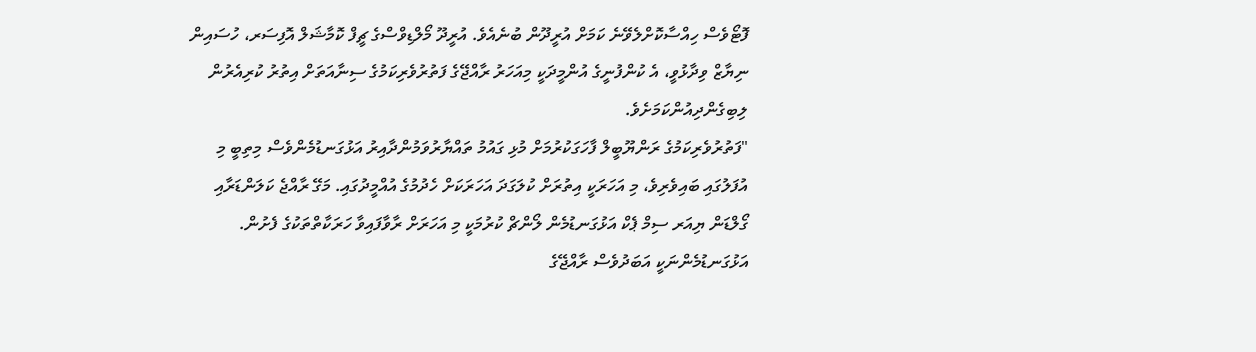ފޮޓޯވެސް ހިއްސާކޮށްލެވޭނެ ކަމަށް އުރީދޫން ބުނެއެވެ. އުރީދޫ މޯލްޑިވްސްގެ ޗީފް ކޮމާޝަލް އޮފިސަރ، ހުސައިން ނިޔާޒް ވިދާޅުވީ، އެ ކުންފުނީގެ އުންމީދަކީ މިއަހަރު ރާއްޖޭގެ ފަތުރުވެރިކަމުގެ ސިނާއަތަށް އިތުރު ކުރިއެރުން ލިބިގެންދިއުންކަމަށެވެ.
"ފަތުރުވެރިކަމުގެ ރަންޔޫބީލް ފާހަގަކުރުމަށް މުޅި ގައުމު ތައްޔާރުވަމުންދާއިރު އަޅުގަނޑުމެންވެސް މިތިބީ މި އުފަލުގައި ބައިވެރިވެ، މި އަހަރަކީ އިތުރަށް ކުލަގަދަ އަހަރަކަށް ހެދުމުގެ އުއްމީދުގައި. މަގޭ ރާއްޖެ ކަލަންޑަރާއި ގޯލްޑަން ޔިއަރ ސިމް ޕެކް އަޅުގަނޑުމެން ލޯންޗް ކުރުމަކީ މި އަހަރަށް ރާވާފައިވާ ހަރަކާތްތަކުގެ ފެށުން. އަޅުގަނޑުމެންނަކީ އަބަދުވެސް ރާއްޖޭގެ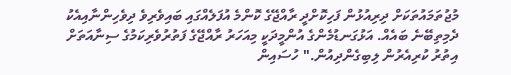މުޖުތަމައުތަކަށް ދިރިއުޅުން ފަހިކޮށްދީ ރާއްޖޭގެ ކޮންމެ އުފަލެއްގައި ބައިވެރިވެ ދިވެހިންނާއިއެކު ދެމިތިބޭނެ ބައެއް. އަޅުގަނޑުމެންގެ އުންމީދަކީ މިއަހަރު ރާއްޖޭގެ ފަތުރުވެރިކަމުގެ ސިނާއަތަށް އިތުރު ކުރިއެރުން ލިބިގެންދިއުން." ހުސައިން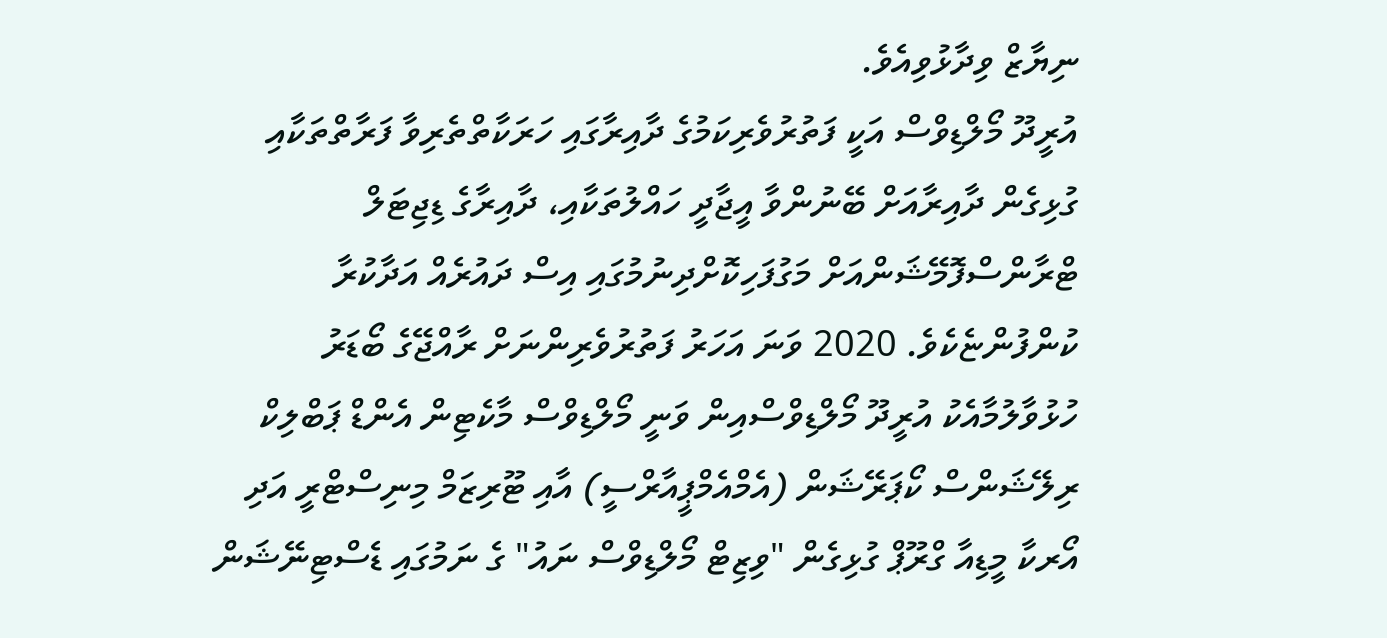ނިޔާޒް ވިދާޅުވިއެވެ.
އުރީދޫ މޯލްޑިވްސް އަކީ ފަތުރުވެރިކަމުގެ ދާއިރާގައި ހަރަކާތްތެރިވާ ފަރާތްތަކާއި ގުޅިގެން ދާއިރާއަށް ބޭނުންވާ އީޖާދީ ހައްލުތަކާއި، ދާއިރާގެ ޑިޖިޓަލް ޓްރާންސްފޮމޭޝަންއަށް މަގުފަހިކޮށްދިނުމުގައި އިސް ދައުރެއް އަދާކުރާ ކުންފުންޏެކެވެ. 2020 ވަނަ އަހަރު ފަތުރުވެރިންނަށް ރާއްޖޭގެ ބޯޑަރު ހުޅުވާލުމާއެކު އުރީދޫ މޯލްޑިވްސްއިން ވަނީ މޯލްޑިވްސް މާކެޓިން އެންޑް ޕަބްލިކް ރިލޭޝަންސް ކޯޕަރޭޝަން (އެމްއެމްޕީއާރްސީ) އާއި ޓޫރިޒަމް މިނިސްޓްރީ އަދި އޯރކާ މީޑިއާ ގްރޫޕް ގުޅިގެން "ވިޒިޓް މޯލްޑިވްސް ނައު" ގެ ނަމުގައި ޑެސްޓިނޭޝަން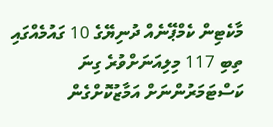މާކެޓިން ކެމްޕޭނެއް ދުނިޔޭގެ 10 ގައުމެއްގައި ތިބި 117 މިލިއަނަށްވުރެ ގިނަ ކަސްޓަމަރުންނަށް އަމާޒުކޮށްގެން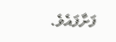ފަށާފައެވެ.